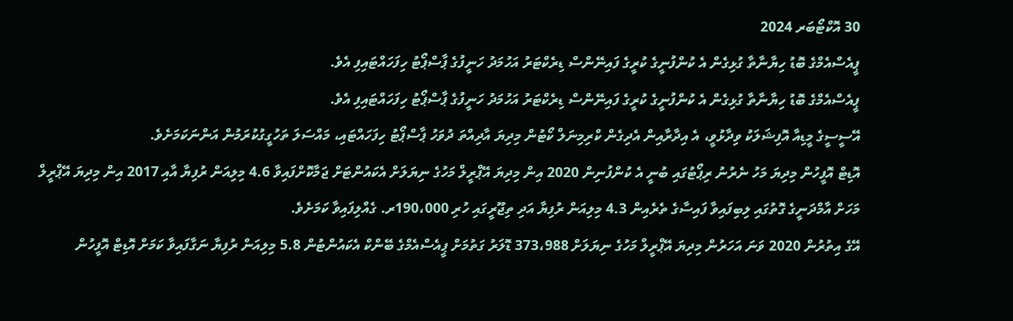30 އޮކްޓޯބަރ 2024
ޕީއެސްއެމްގެ ބޮޑު ހިޔާނާތާ ގުޅިގެން އެ ކުންފުނީގެ ކުރީގެ ފައިނޭންސް ޑިރެކްޓަރު އަހުމަދު ހަނީފުގެ ޕާސްޕޯޓު ހިފަހައްޓައިފި އެވެ.
ޕީއެސްއެމްގެ ބޮޑު ހިޔާނާތާ ގުޅިގެން އެ ކުންފުނީގެ ކުރީގެ ފައިނޭންސް ޑިރެކްޓަރު އަހުމަދު ހަނީފުގެ ޕާސްޕޯޓު ހިފަހައްޓައިފި އެވެ.
އޭސީސީގެ މީޑިއާ އޮފިޝަލަކު ވިދާޅުވީ، އެ އިދާރާއިން އެދިގެން ކްރިމިނަލް ކޯޓުން މިދިޔަ އާދިއްތަ ދުވަހު ޕާސްޕޯޓު ހިފަހައްޓައި، މައްސަލަ ތަހުގީގުކުރަމުން އަންނަކަމަށެވެ.
އޮޑިޓް އޮފީހުން މިދިޔަ މަހު ނެރުނު ރިޕޯޓުގައި ބުނީ އެ ކުންފުނިން 2020 އިން މިދިޔަ އޭޕްރީލް މަހުގެ ނިޔަލަށް އެކައުންޓަށް ޖަމާކޮށްފައިވާ 4.6 މިލިއަން ރުފިޔާ އާއި 2017 އިން މިދިޔަ އޭޕްރީލް މަހަށް އާމްދަނީގެ ގޮތުގައި ލިބިފައިވާ ފައިސާގެ ތެރެއިން 4.3 މިލިއަން ރުފިޔާ އަދި ތިޖޫރީގައި ހުރި 190،000ރ. ގެއްލިފައިވާ ކަމަށެވެ.
އޭގެ އިތުރުން 2020 ވަނަ އަހަރުން މިދިޔަ އޭޕްރީލް މަހުގެ ނިޔަލަށް 373،988 ޑޮލަރު ގަތުމަށް ޕީއެސްއެމްގެ ބޭންކް އެކައުންޓުން 5.8 މިލިއަން ރުފިޔާ ނަގާފައިވާ ކަމަށް އޮޑިޓް އޮފީހުން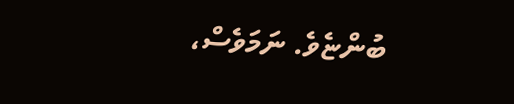ބުންޏެވެ. ނަމަވެސް،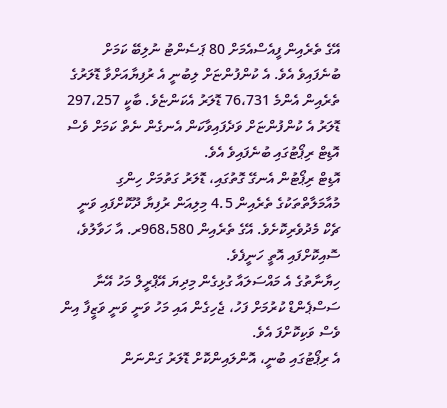އޭގެ ތެރެއިން ފީއެސްއެމަށް 80 ޕަސެންޓު ނުލިބޭ ކަމަށް ބުނެފައިވެ އެވެ. އެ ކުންފުންޏަށް ލިބުނީ އެ ރުފިޔާއަށްވާ ޑޮލަރުގެ ތެރެއިން އެންމެ 76،731 ޑޮލަރު އެކަންޏެވެ. ބާކީ 297،257 ޑޮލަރު އެ ކުންފުންޏަށް ވަދެފައިވާކަން އެނގެން ނެތް ކަމަށް ވެސް އޮޑިޓް ރިޕޯޓުގައި ބުނެފައިވެ އެވެ.
އޮޑިޓް ރިޕޯޓުން އެނގޭ ގޮތުގައި، ޑޮލަރު ގަތުމަށް ހިންގި މުއާމަލާތްތަކުގެ ތެރެއިން 4.5 މިލިއަން ރުފިޔާ ދޫކޮށްފައި ވަނީ ޗެކް މެދުވެރިކޮށެވެ. އޭގެ ތެރެއިން 968،580ރ. އާ ހަވާލުވެ، ސޮއިކޮށްފައި އޮތީ ހަނީފެވެ.
ހިޔާނާތުގެ އެ މައްސަލައާ ގުޅިގެން މިދިޔަ އޭޕްރީލް މަހު އޭނާ ސަސްޕެންޑް ކުރުމަށް ފަހު، ޖެހިގެން އައި މަހު ވަނީ ވަނީ ވަޒީފާ އިން ވެސް ވަކިކޮށްފަ އެވެ.
އެ ރިޕޯޓުގައި ބުނީ، އޮންލައިންކޮށް ޑޮލަރު ގަންނަން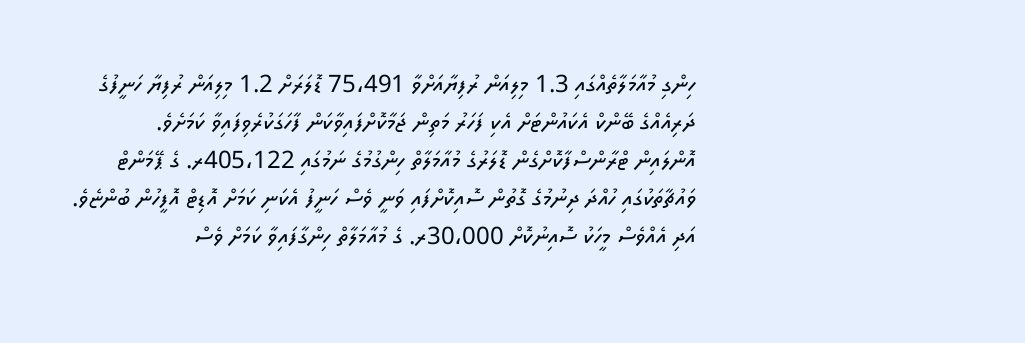ހިންގި މުއާމަލާތެއްގައި 1.3 މިލިއަން ރުފިޔާއަށްވާ 75،491 ޑޮލަރަށް 1.2 މިލިއަން ރުފިޔާ ހަނީފުގެ ދަރިއެއްގެ ބޭންކް އެކައުންޓަށް އެކި ފަހަރު މަތިން ޖަމާކޮށްފައިވާކަން ފާހަގަކުރެވިފައިވާ ކަމަށެވެ.
އޮންލައިން ޓްރާންސްފާކޮށްގެން ޑޮލަރުގެ މުއާމަލާތް ހިންގުމުގެ ނަމުގައި 405،122ރ. ގެ ޕޭމަންޓް ވައުޗާތަކުގައި ހުއްދަ ދިނުމުގެ ގޮތުން ސޮއިކޮށްފައި ވަނީ ވެސް ހަނީފު އެކަނި ކަމަށް އޮޑިޓް އޮފީހުން ބުންޏެވެ. އަދި އެއްވެސް މީހަކު ސޮއިނުކޮށް 30،000ރ. ގެ މުއާމަލާތް ހިންގާފައިވާ ކަމަށް ވެސް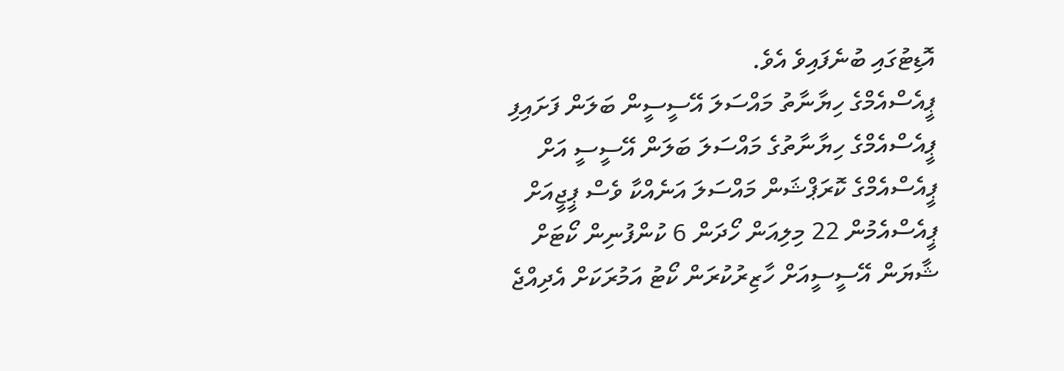އޮޑިޓުގައި ބުނެފައިވެ އެވެ.
ޕީއެސްއެމްގެ ހިޔާނާތު މައްސަލަ އޭސީސީން ބަލަން ފަށައިފި
ޕީއެސްއެމްގެ ހިޔާނާތުގެ މައްސަލަ ބަލަން އޭސީސީ އަށް
ޕީއެސްއެމްގެ ކޮރަޕްޝަން މައްސަލަ އަނެއްކާ ވެސް ޕީޖީއަށް
ޕީއެސްއެމުން 22 މިލިއަން ހޯދަން 6 ކުންފުނިން ކޯޓަށް
ޝާޔަން އޭސީސީއަށް ހާޒިރުކުރަން ކޯޓު އަމުރަކަށް އެދިއްޖެ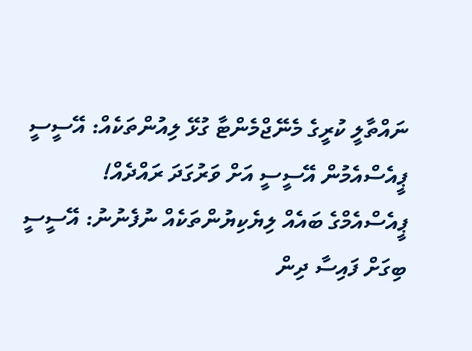ނައްތާލީ ކުރީގެ މެނޭޖްމެންޓާ ގުޅޭ ލިއުންތަކެއް: އޭސީސީ
ޕީއެސްއެމުން އޭސީސީ އަށް ވަރުގަދަ ރައްދެއް!
ޕީއެސްއެމްގެ ބައެއް ލިޔެކިޔުންތަކެއް ނުފެނުނު: އޭސީސީ
ބިގަށް ފައިސާ ދިން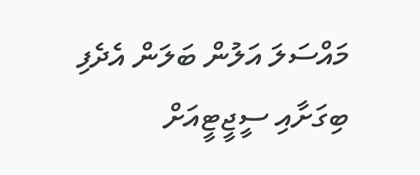މައްސަލަ އަލުން ބަލަން އެދެފި
ބިގަށާއި ސީޖީޓީއަށް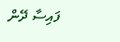ފައިސާ ދޭން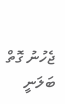ޖެހުނު ގޮތް ބަލަނީ